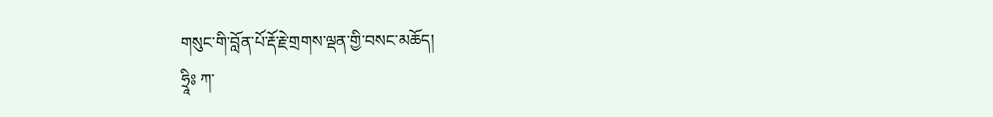གསུང་གི་བློན་པོ་རྡོ་རྗེ་གྲགས་ལྡན་གྱི་བསང་མཆོད།
ཧྲཱིཿ ཀ་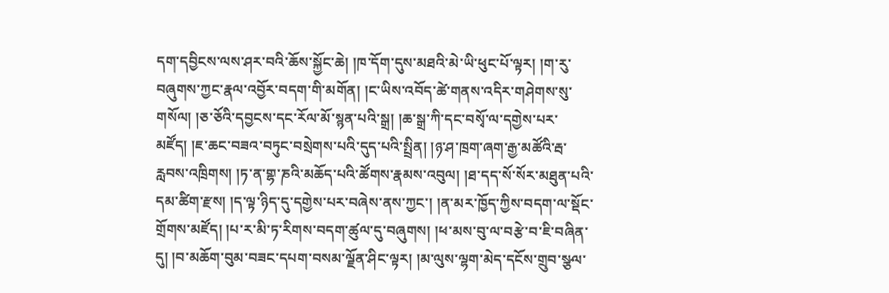དག་དབྱིངས་ལས་ཤར་བའི་ཆོས་སྐྱོང་ཆེ། །ཁ་དོག་དུས་མཐའི་མེ་ཡི་ཕུང་པོ་ལྟར། །ག་རུ་བཞུགས་ཀྱང་རྣལ་འབྱོར་བདག་གི་མགོན། །ང་ཡིས་འབོད་ཚེ་གནས་འདིར་གཤེགས་སུ་གསོལ། །ཅ་ཅོའི་དབྱངས་དང་རོལ་མོ་སྙན་པའི་སྒྲ། །ཆ་སྒྲ་ཀི་དང་བསྭོ་ལ་དགྱེས་པར་མཛོད། །ཇ་ཆང་བཟའ་བཏུང་བསྲེགས་པའི་དུད་པའི་སྤྲིན། །ཉ་ཤ་ཁྲག་ཞག་རྒྱ་མཚོའི་རྦ་རླབས་འཁྲིགས། །ཏ་ན་གྷ་ཎའི་མཆོད་པའི་ཚོགས་རྣམས་འབུལ། །ཐ་དད་སོ་སོར་མཐུན་པའི་དམ་ཚིག་རྫས། །ད་ལྟ་ཉིད་དུ་དགྱེས་པར་བཞེས་ནས་ཀྱང་། །ན་མར་ཁྱོད་ཀྱིས་བདག་ལ་སྡོང་གྲོགས་མཛོད། །པ་ར་མི་ཏ་རིགས་བདག་ཚུལ་དུ་བཞུགས། །ཕ་མས་བུ་ལ་བརྩེ་བ་ཇི་བཞིན་དུ། །བ་མཆོག་བུམ་བཟང་དཔག་བསམ་ལྗོན་ཤིང་ལྟར། །མ་ལུས་ལྷག་མེད་དངོས་གྲུབ་སྩལ་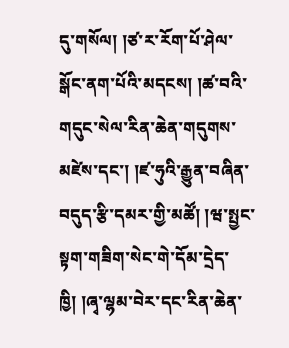དུ་གསོལ། །ཙ་ར་རོག་པོ་ཤེལ་སྒོང་ནག་པོའི་མདངས། །ཚ་བའི་གདུང་སེལ་རིན་ཆེན་གདུགས་མཛེས་དང་། །ཛ་ཧུའི་རྒྱུན་བཞིན་བདུད་རྩི་དམར་གྱི་མཚོ། །ཝ་སྤྱང་སྟག་གཟིག་སེང་གེ་དོམ་དྲེད་ཁྱི། །ཞྭ་ལྷམ་བེར་དང་རིན་ཆེན་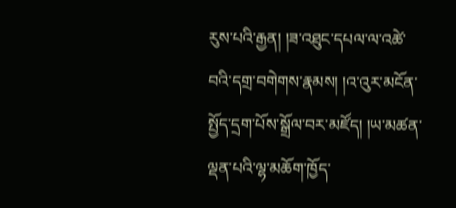རུས་པའི་རྒྱན། །ཟ་འཐུང་དཔལ་ལ་འཚེ་བའི་དགྲ་བགེགས་རྣམས། །འ་འུར་མངོན་སྤྱོད་དྲག་པོས་སྒྲོལ་བར་མཛོད། །ཡ་མཚན་ལྡན་པའི་ལྷ་མཆོག་ཁྱོད་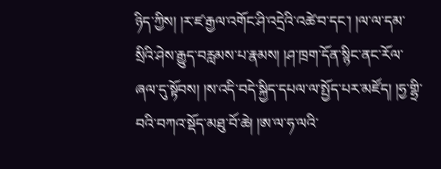ཉིད་ཀྱིས། །ར་ཛ་རྒྱལ་འགོང་ཤི་འདྲེའི་འཚེ་བ་དང་། །ལ་ལ་དམ་སྲིའི་ཤེས་རྒྱུད་བརླམས་པ་རྣམས། །ཤ་ཁྲག་དོན་སྙིང་ནང་རོལ་ཞལ་དུ་སྟོབས། །ས་འདི་བདེ་སྐྱིད་དཔལ་ལ་སྤྱོད་པར་མཛོད། །ཧྱ་གྷྲི་བའི་བཀའ་སྡོད་མཐུ་བོ་ཆེ། །ཨ་ལ་ཧ་ལའི་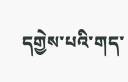དགྱེས་པའི་གད་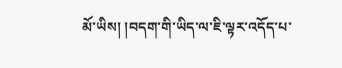མོ་ཡིས། །བདག་གི་ཡིད་ལ་ཇི་ལྟར་འདོད་པ་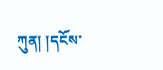ཀུན། །དངོས་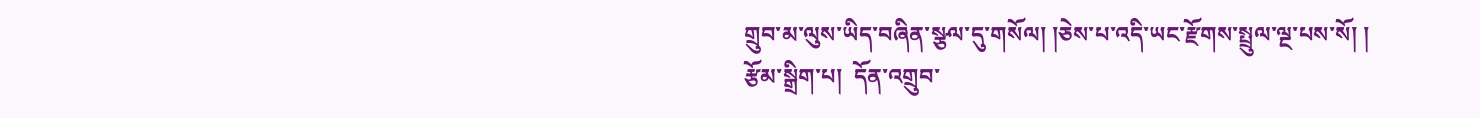གྲུབ་མ་ལུས་ཡིད་བཞིན་སྩལ་དུ་གསོལ། །ཅེས་པ་འདི་ཡང་རྫོགས་སྤྲུལ་ལྔ་པས་སོ། །
རྩོམ་སྒྲིག་པ།  དོན་འགྲུབ་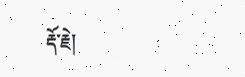རྡོ་རྗེ།